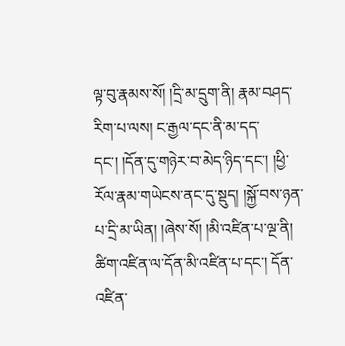ལྟ་བུ་རྣམས་སོ། །དྲི་མ་དྲུག་ནི། རྣམ་བཤད་རིག་པ་ལས། ང་རྒྱལ་དང་ནི་མ་དད་དང་། །དོན་དུ་གཉེར་བ་མེད་ཉིད་དང་། །ཕྱི་རོལ་རྣམ་གཡེངས་ནང་དུ་སྡུད། །སྐྱོ་བས་ཉན་པ་དྲི་མ་ཡིན། །ཞེས་སོ། །མི་འཛིན་པ་ལྔ་ནི། ཚིག་འཛིན་ལ་དོན་མི་འཛིན་པ་དང་། དོན་འཛིན་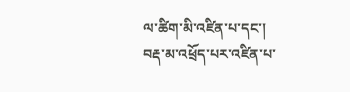ལ་ཚིག་མི་འཛིན་པ་དང་། བརྡ་མ་འཕྲོད་པར་འཛིན་པ་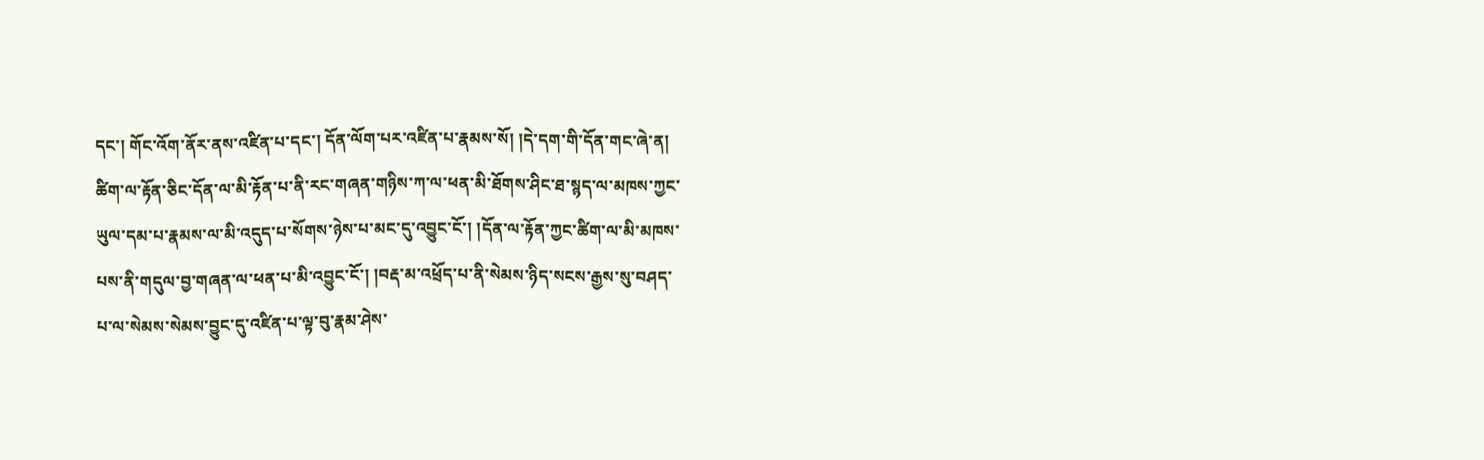དང་། གོང་འོག་ནོར་ནས་འཛིན་པ་དང་། དོན་ལོག་པར་འཛིན་པ་རྣམས་སོ། །དེ་དག་གི་དོན་གང་ཞེ་ན། ཚིག་ལ་རྟོན་ཅིང་དོན་ལ་མི་རྟོན་པ་ནི་རང་གཞན་གཉིས་ཀ་ལ་ཕན་མི་ཐོགས་ཤིང་ཐ་སྙད་ལ་མཁས་ཀྱང་ཡུལ་དམ་པ་རྣམས་ལ་མི་འདུད་པ་སོགས་ཉེས་པ་མང་དུ་འབྱུང་ངོ་། །དོན་ལ་རྟོན་ཀྱང་ཚིག་ལ་མི་མཁས་པས་ནི་གདུལ་བྱ་གཞན་ལ་ཕན་པ་མི་འབྱུང་ངོ་། །བརྡ་མ་འཕྲོད་པ་ནི་སེམས་ཉིད་སངས་རྒྱས་སུ་བཤད་པ་ལ་སེམས་སེམས་བྱུང་དུ་འཛིན་པ་ལྟ་བུ་རྣམ་ཤེས་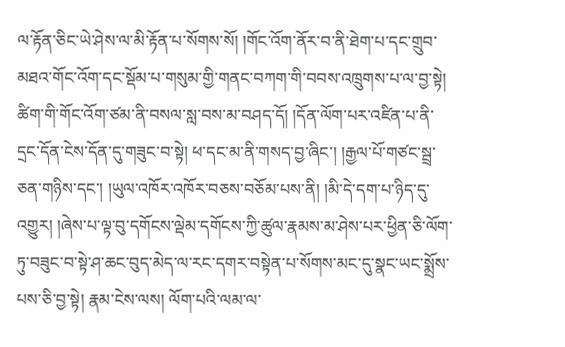ལ་རྟོན་ཅིང་ཡེ་ཤེས་ལ་མི་རྟོན་པ་སོགས་སོ། །གོང་འོག་ནོར་བ་ནི་ཐེག་པ་དང་གྲུབ་མཐའ་གོང་འོག་དང་སྡོམ་པ་གསུམ་གྱི་གནང་བཀག་གི་བབས་འཁྲུགས་པ་ལ་བྱ་སྟེ། ཚིག་གི་གོང་འོག་ཙམ་ནི་བསལ་སླ་བས་མ་བཤད་དོ། །དོན་ལོག་པར་འཛིན་པ་ནི་དྲང་དོན་ངེས་དོན་དུ་གཟུང་བ་སྟེ། ཕ་དང་མ་ནི་གསད་བྱ་ཞིང་། །རྒྱལ་པོ་གཙང་སྦྲ་ཅན་གཉིས་དང་། །ཡུལ་འཁོར་འཁོར་བཅས་བཅོམ་པས་ནི། །མི་དེ་དག་པ་ཉིད་དུ་འགྱུར། །ཞེས་པ་ལྟ་བུ་དགོངས་ལྡེམ་དགོངས་ཀྱི་ཚུལ་རྣམས་མ་ཤེས་པར་ཕྱིན་ཅི་ལོག་ཏུ་བཟུང་བ་སྟེ་ཤ་ཆང་བུད་མེད་ལ་རང་དགར་བསྟེན་པ་སོགས་མང་དུ་སྣང་ཡང་སྨྲོས་པས་ཅི་བྱ་སྟེ། རྣམ་ངེས་ལས། ལོག་པའི་ལམ་ལ་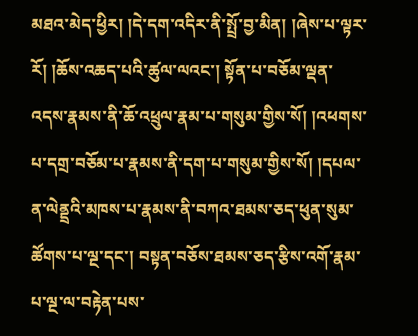མཐའ་མེད་ཕྱིར། །དེ་དག་འདིར་ནི་སྤྲོ་བྱ་མིན། །ཞེས་པ་ལྟར་རོ། །ཆོས་འཆད་པའི་ཚུལ་ལའང་། སྟོན་པ་བཅོམ་ལྡན་འདས་རྣམས་ནི་ཆོ་འཕྲུལ་རྣམ་པ་གསུམ་གྱིས་སོ། །འཕགས་པ་དགྲ་བཅོམ་པ་རྣམས་ནི་དག་པ་གསུམ་གྱིས་སོ། །དཔལ་ན་ལེནྡྲའི་མཁས་པ་རྣམས་ནི་བཀའ་ཐམས་ཅད་ཕུན་སུམ་ཚོགས་པ་ལྔ་དང་། བསྟན་བཅོས་ཐམས་ཅད་རྩིས་འགོ་རྣམ་པ་ལྔ་ལ་བརྟེན་པས་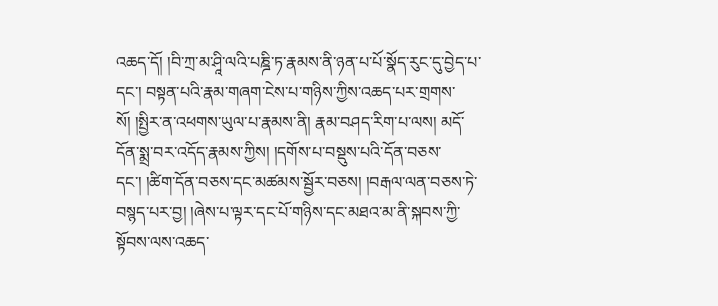འཆད་དོ། །བི་ཀྲ་མ་ཤཱི་ལའི་པཎྜི་ཏ་རྣམས་ནི་ཉན་པ་པོ་སྣོད་རུང་དུ་བྱེད་པ་དང་། བསྟན་པའི་རྣམ་གཞག་ངེས་པ་གཉིས་ཀྱིས་འཆད་པར་གྲགས་སོ། །སྤྱིར་ན་འཕགས་ཡུལ་པ་རྣམས་ནི། རྣམ་བཤད་རིག་པ་ལས། མདོ་དོན་སྨྲ་བར་འདོད་རྣམས་ཀྱིས། །དགོས་པ་བསྡུས་པའི་དོན་བཅས་དང་། །ཚིག་དོན་བཅས་དང་མཚམས་སྦྱོར་བཅས། །བརྒལ་ལན་བཅས་ཏེ་བསྙད་པར་བྱ། །ཞེས་པ་ལྟར་དང་པོ་གཉིས་དང་མཐའ་མ་ནི་སྐབས་ཀྱི་སྟོབས་ལས་འཆད་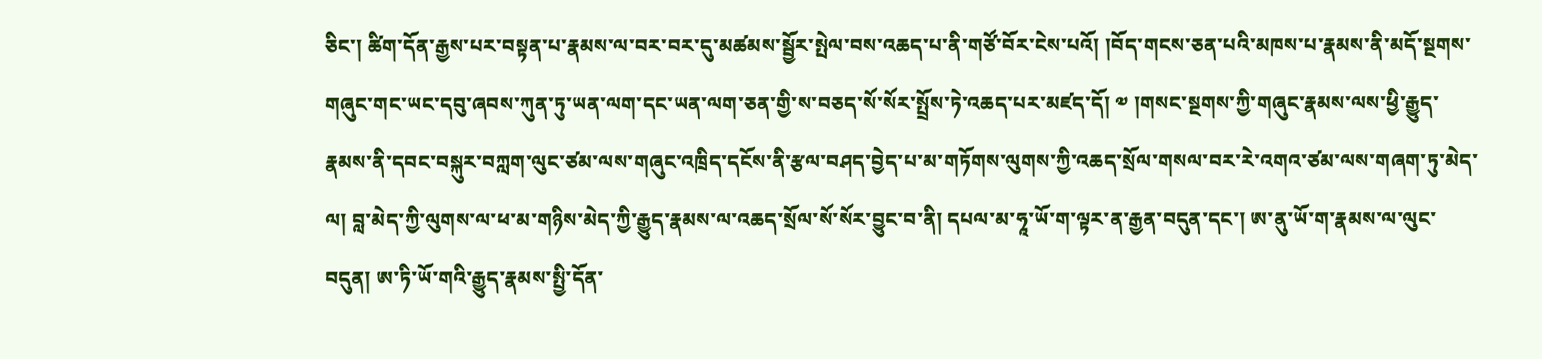ཅིང་། ཚིག་དོན་རྒྱས་པར་བསྟན་པ་རྣམས་ལ་བར་བར་དུ་མཚམས་སྦྱོར་སྤེལ་བས་འཆད་པ་ནི་གཙོ་བོར་ངེས་པའོ། །བོད་གངས་ཅན་པའི་མཁས་པ་རྣམས་ནི་མདོ་སྔགས་གཞུང་གང་ཡང་དབུ་ཞབས་ཀུན་ཏུ་ཡན་ལག་དང་ཡན་ལག་ཅན་གྱི་ས་བཅད་སོ་སོར་སྤྲོས་ཏེ་འཆད་པར་མཛད་དོ། ༧ །གསང་སྔགས་ཀྱི་གཞུང་རྣམས་ལས་ཕྱི་རྒྱུད་རྣམས་ནི་དབང་བསྐུར་བཀླག་ལུང་ཙམ་ལས་གཞུང་འཁྲིད་དངོས་ནི་རྩལ་བཤད་བྱེད་པ་མ་གཏོགས་ལུགས་ཀྱི་འཆད་སྲོལ་གསལ་བར་རེ་འགའ་ཙམ་ལས་གཞག་ཏུ་མེད་ལ། བླ་མེད་ཀྱི་ལུགས་ལ་ཕ་མ་གཉིས་མེད་ཀྱི་རྒྱུད་རྣམས་ལ་འཆད་སྲོལ་སོ་སོར་བྱུང་བ་ནི། དཔལ་མ་ཧཱ་ཡོ་ག་ལྟར་ན་རྒྱན་བདུན་དང་། ཨ་ནུ་ཡོ་ག་རྣམས་ལ་ལུང་བདུན། ཨ་ཏི་ཡོ་གའི་རྒྱུད་རྣམས་སྤྱི་དོན་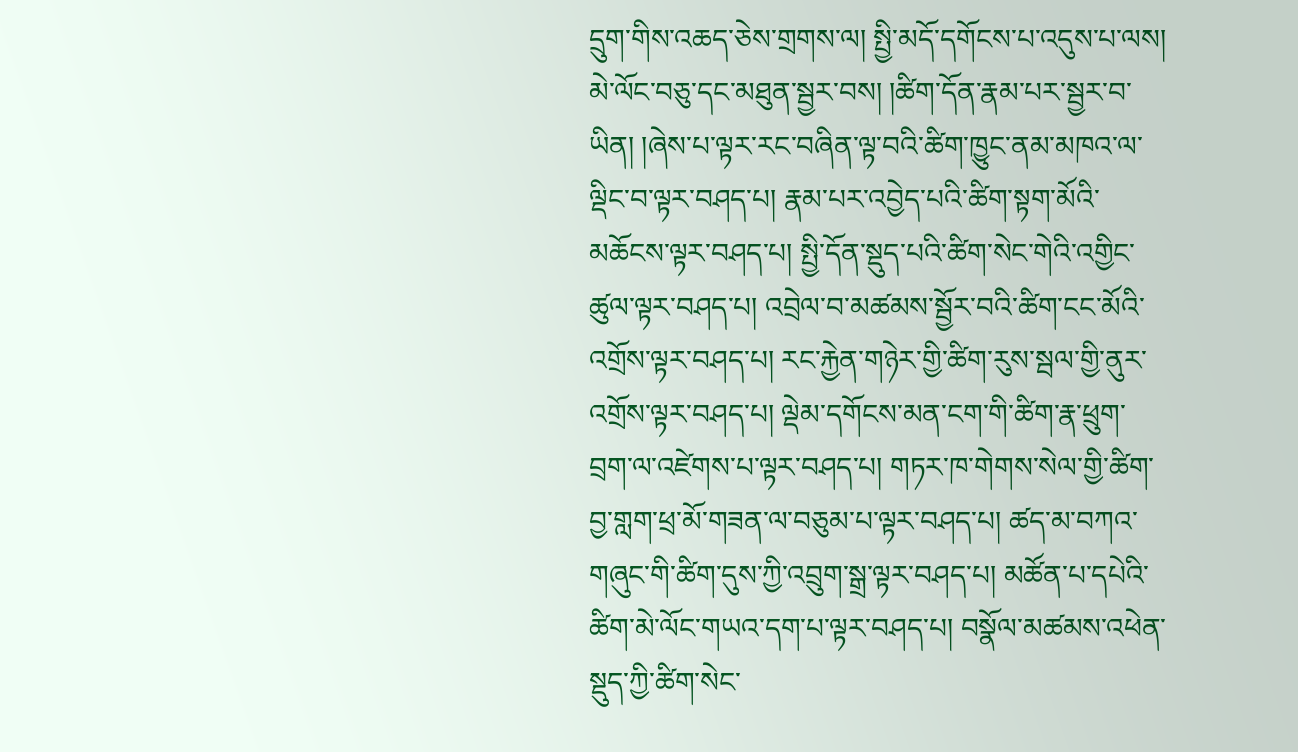དྲུག་གིས་འཆད་ཅེས་གྲགས་ལ། སྤྱི་མདོ་དགོངས་པ་འདུས་པ་ལས། མེ་ལོང་བཅུ་དང་མཐུན་སྦྱར་བས། །ཚིག་དོན་རྣམ་པར་སྦྱར་བ་ཡིན། །ཞེས་པ་ལྟར་རང་བཞིན་ལྟ་བའི་ཚིག་ཁྱུང་ནམ་མཁའ་ལ་ལྡིང་བ་ལྟར་བཤད་པ། རྣམ་པར་འབྱེད་པའི་ཚིག་སྟག་མོའི་མཆོངས་ལྟར་བཤད་པ། སྤྱི་དོན་སྡུད་པའི་ཚིག་སེང་གེའི་འགྱིང་ཚུལ་ལྟར་བཤད་པ། འབྲེལ་བ་མཚམས་སྦྱོར་བའི་ཚིག་ངང་མོའི་འགྲོས་ལྟར་བཤད་པ། རང་རྐྱེན་གཉེར་གྱི་ཚིག་རུས་སྦལ་གྱི་ནུར་འགྲོས་ལྟར་བཤད་པ། ལྡེམ་དགོངས་མན་ངག་གི་ཚིག་རྣ་ཕྲུག་བྲག་ལ་འཛེགས་པ་ལྟར་བཤད་པ། གཏར་ཁ་གེགས་སེལ་གྱི་ཚིག་བྱ་གླག་ཕྲ་མོ་གཟན་ལ་བཅུམ་པ་ལྟར་བཤད་པ། ཚད་མ་བཀའ་གཞུང་གི་ཚིག་དུས་ཀྱི་འབྲུག་སྒྲ་ལྟར་བཤད་པ། མཚོན་པ་དཔེའི་ཚིག་མེ་ལོང་གཡའ་དག་པ་ལྟར་བཤད་པ། བསྣོལ་མཚམས་འཕེན་སྡུད་ཀྱི་ཚིག་སེང་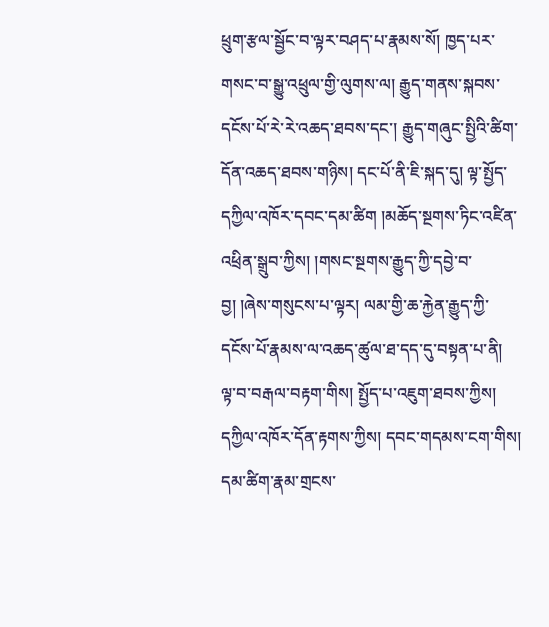ཕྲུག་རྩལ་སྦྱོང་བ་ལྟར་བཤད་པ་རྣམས་སོ། ཁྱད་པར་གསང་བ་སྒྱུ་འཕྲུལ་གྱི་ལུགས་ལ། རྒྱུད་གནས་སྐབས་དངོས་པོ་རེ་རེ་འཆད་ཐབས་དང་། རྒྱུད་གཞུང་སྤྱིའི་ཚིག་དོན་འཆད་ཐབས་གཉིས། དང་པོ་ནི་ཇི་སྐད་དུ། ལྟ་སྤྱོད་དཀྱིལ་འཁོར་དབང་དམ་ཚིག །མཆོད་སྔགས་ཏིང་འཛིན་འཕྲིན་སྒྲུབ་ཀྱིས། །གསང་སྔགས་རྒྱུད་ཀྱི་དབྱེ་བ་བྱ། །ཞེས་གསུངས་པ་ལྟར། ལམ་གྱི་ཆ་རྐྱེན་རྒྱུད་ཀྱི་དངོས་པོ་རྣམས་ལ་འཆད་ཚུལ་ཐ་དད་དུ་བསྟན་པ་ནི། ལྟ་བ་བརྒལ་བརྟག་གིས། སྤྱོད་པ་འཇུག་ཐབས་ཀྱིས། དཀྱིལ་འཁོར་དོན་རྟགས་ཀྱིས། དབང་གདམས་ངག་གིས། དམ་ཚིག་རྣམ་གྲངས་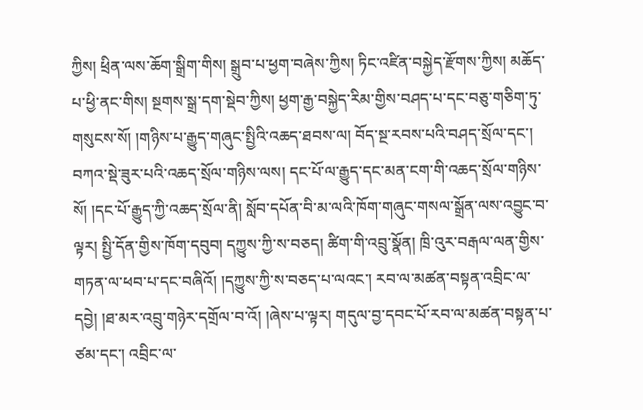ཀྱིས། ཕྲིན་ལས་ཆོག་སྒྲིག་གིས། སྒྲུབ་པ་ཕྱག་བཞེས་ཀྱིས། ཏིང་འཛིན་བསྐྱེད་རྫོགས་ཀྱིས། མཆོད་པ་ཕྱི་ནང་གིས། སྔགས་སྒྲ་དག་སྡེབ་ཀྱིས། ཕྱག་རྒྱ་བསྐྱེད་རིམ་གྱིས་བཤད་པ་དང་བཅུ་གཅིག་ཏུ་གསུངས་སོ། །གཉིས་པ་རྒྱུད་གཞུང་སྤྱིའི་འཆད་ཐབས་ལ། བོད་སྔ་རབས་པའི་བཤད་སྲོལ་དང་། བཀའ་སྡེ་ཟུར་པའི་འཆད་སྲོལ་གཉིས་ལས། དང་པོ་ལ་རྒྱུད་དང་མན་ངག་གི་འཆད་སྲོལ་གཉིས་སོ། །དང་པོ་རྒྱུད་ཀྱི་འཆད་སྲོལ་ནི། སློབ་དཔོན་བི་མ་ལའི་ཁོག་གཞུང་གསལ་སྒྲོན་ལས་འབྱུང་བ་ལྟར། སྤྱི་དོན་གྱིས་ཁོག་དབུབ། དཀྱུས་ཀྱི་ས་བཅད། ཚིག་གི་འབྲུ་སྣོན། ཁྲི་འུར་བརྒལ་ལན་གྱིས་གཏན་ལ་ཕབ་པ་དང་བཞིའོ། །དཀྱུས་ཀྱི་ས་བཅད་པ་ལའང་། རབ་ལ་མཚན་བསྟན་འབྲིང་ལ་དབྱེ། །ཐ་མར་འབྲུ་གཉེར་དགྲོལ་བ་འོ། །ཞེས་པ་ལྟར། གདུལ་བྱ་དབང་པོ་རབ་ལ་མཚན་བསྟན་པ་ཙམ་དང་། འབྲིང་ལ་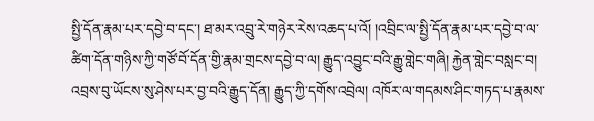སྤྱི་དོན་རྣམ་པར་དབྱེ་བ་དང་། ཐ་མར་འབྲུ་རེ་གཉེར་རེས་འཆད་པ་འོ། །འབྲིང་ལ་སྤྱི་དོན་རྣམ་པར་དབྱེ་བ་ལ་ཚིག་དོན་གཉིས་ཀྱི་གཙོ་བོ་དོན་གྱི་རྣམ་གྲངས་དབྱེ་བ་ལ། རྒྱུད་འབྱུང་བའི་རྒྱུ་གླེང་གཞི། རྐྱེན་གླེང་བསླང་བ། འབྲས་བུ་ཡོངས་སུ་ཤེས་པར་བྱ་བའི་རྒྱུད་དོན། རྒྱུད་ཀྱི་དགོས་འབྲེལ། འཁོར་ལ་གདམས་ཤིང་གཏད་པ་རྣམས་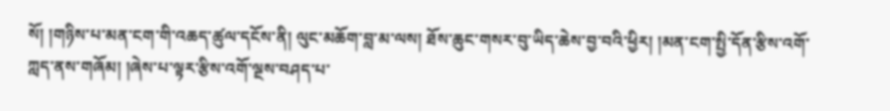སོ། །གཉིས་པ་མན་ངག་གི་འཆད་ཚུལ་དངོས་ནི། ལུང་མཆོག་བླ་མ་ལས། ཐོས་ཆུང་གསར་བུ་ཡིད་ཆེས་བྱ་བའི་ཕྱིར། །མན་ངག་སྤྱི་དོན་རྩིས་འགོ་ཀླད་ནས་གཞོམ། །ཞེས་པ་ལྟར་རྩིས་འགོ་ལྔས་བཤད་པ་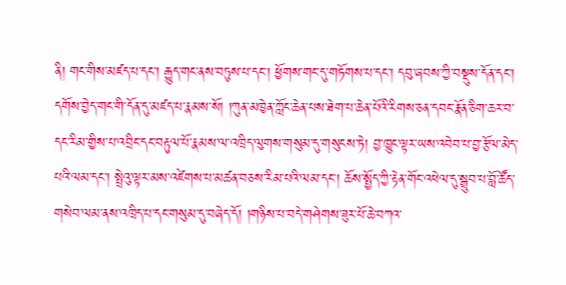ནི། གང་གིས་མཛད་པ་དང་། རྒྱུད་གང་ནས་བཏུས་པ་དང་། ཕྱོགས་གང་དུ་གཏོགས་པ་དང་། དབུ་ཞབས་ཀྱི་བསྡུས་དོན་དང་། དགོས་བྱེད་གང་གི་དོན་དུ་མཛད་པ་རྣམས་སོ། །ཀུན་མཁྱེན་ཀློང་ཆེན་པས་ཐེག་པ་ཆེན་པོའི་རིགས་ཅན་དབང་རྣོན་ཅིག་ཆར་བ་དང་རིམ་གྱིས་པ་འབྲིང་དང་བརྟུལ་པོ་རྣམས་ལ་འཁྲིད་ལུགས་གསུམ་དུ་གསུངས་ཏེ། བྱ་ཁྱུང་ལྟར་ཡས་འབེབ་པ་བྱ་རྩོལ་མེད་པའི་ལམ་དང་། སྤྲེའུ་ལྟར་མས་འཛེགས་པ་མཚན་བཅས་རིམ་པའི་ལམ་དང་། ཆོས་སྤྱོད་ཀྱི་རྟེན་གོང་འཕེལ་དུ་སྒྲུབ་པ་བློ་ཚོད་གསེབ་ལམ་ནས་འཁྲིད་པ་དང་གསུམ་དུ་བཞེད་དོ། །གཉིས་པ་བདེ་གཤེགས་ཟུར་པོ་ཆེ་བཀའ་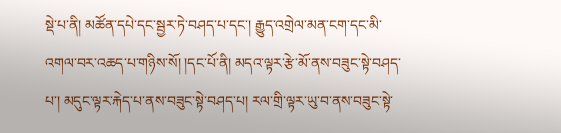སྡེ་པ་ནི། མཚོན་དཔེ་དང་སྦྱར་ཏེ་བཤད་པ་དང་། རྒྱུད་འགྲེལ་མན་ངག་དང་མི་འགལ་བར་འཆད་པ་གཉིས་སོ། །དང་པོ་ནི། མདའ་ལྟར་རྩེ་མོ་ནས་བཟུང་སྟེ་བཤད་པ་། མདུང་ལྟར་རྐེད་པ་ནས་བཟུང་སྟེ་བཤད་པ། རལ་གྲི་ལྟར་ཡུ་བ་ནས་བཟུང་སྟེ་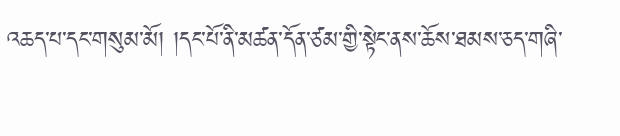འཆད་པ་དང་གསུམ་མོ། །དང་པོ་ནི་མཚན་དོན་ཙམ་གྱི་སྟེང་ནས་ཆོས་ཐམས་ཅད་གཞི་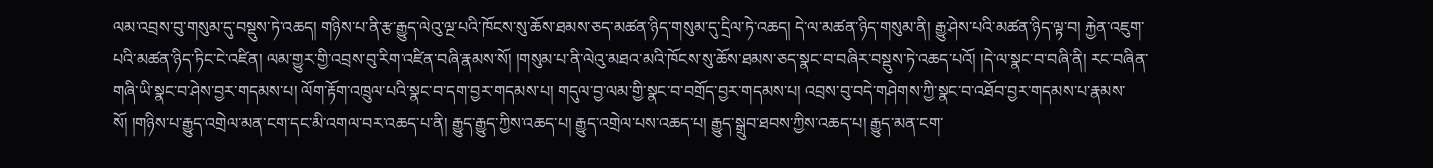ལམ་འབྲས་བུ་གསུམ་དུ་བསྡུས་ཏེ་འཆད། གཉིས་པ་ནི་རྩ་རྒྱུད་ལེའུ་ལྔ་པའི་ཁོངས་སུ་ཆོས་ཐམས་ཅད་མཚན་ཉིད་གསུམ་དུ་དྲིལ་ཏེ་འཆད། དེ་ལ་མཚན་ཉིད་གསུམ་ནི། རྒྱུ་ཤེས་པའི་མཚན་ཉིད་ལྟ་བ། རྐྱེན་འཇུག་པའི་མཚན་ཉིད་ཏིང་ངེ་འཛིན། ལམ་གྱུར་གྱི་འབྲས་བུ་རིག་འཛིན་བཞི་རྣམས་སོ། །གསུམ་པ་ནི་ལེའུ་མཐའ་མའི་ཁོངས་སུ་ཆོས་ཐམས་ཅད་སྣང་བ་བཞིར་བསྡུས་ཏེ་འཆད་པའོ། །དེ་ལ་སྣང་བ་བཞི་ནི། རང་བཞིན་གཞི་ཡི་སྣང་བ་ཤེས་བྱར་གདམས་པ། ལོག་རྟོག་འཁྲུལ་པའི་སྣང་བ་དག་བྱར་གདམས་པ། གདུལ་བྱ་ལམ་གྱི་སྣང་བ་བགྲོད་བྱར་གདམས་པ། འབྲས་བུ་བདེ་གཤེགས་ཀྱི་སྣང་བ་འཐོབ་བྱར་གདམས་པ་རྣམས་སོ། །གཉིས་པ་རྒྱུད་འགྲེལ་མན་ངག་དང་མི་འགལ་བར་འཆད་པ་ནི། རྒྱུད་རྒྱུད་ཀྱིས་འཆད་པ། རྒྱུད་འགྲེལ་པས་འཆད་པ། རྒྱུད་སྒྲུབ་ཐབས་ཀྱིས་འཆད་པ། རྒྱུད་མན་ངག་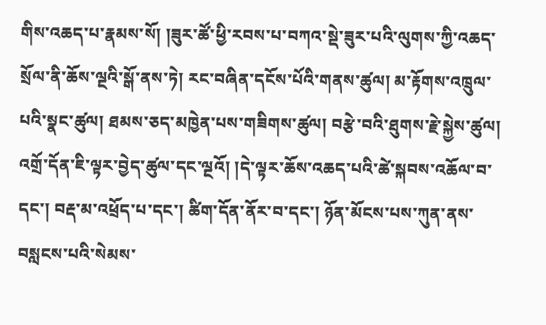གིས་འཆད་པ་རྣམས་སོ། །ཟུར་ཚོ་ཕྱི་རབས་པ་བཀའ་སྡེ་ཟུར་པའི་ལུགས་ཀྱི་འཆད་སྲོལ་ནི་ཆོས་ལྔའི་སྒོ་ནས་ཏེ། རང་བཞིན་དངོས་པོའི་གནས་ཚུལ། མ་རྟོགས་འཁྲུལ་པའི་སྣང་ཚུལ། ཐམས་ཅད་མཁྱེན་པས་གཟིགས་ཚུལ། བརྩེ་བའི་ཐུགས་རྗེ་སྐྱེས་ཚུལ། འགྲོ་དོན་ཇི་ལྟར་བྱེད་ཚུལ་དང་ལྔའོ། །དེ་ལྟར་ཆོས་འཆད་པའི་ཚེ་སྐབས་འཆོལ་བ་དང་། བརྡ་མ་འཕྲོད་པ་དང་། ཚིག་དོན་ནོར་བ་དང་། ཉོན་མོངས་པས་ཀུན་ནས་བསླངས་པའི་སེམས་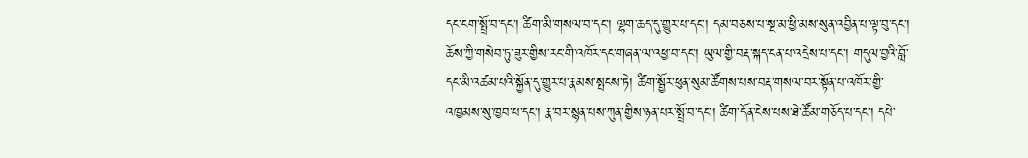དང་ངག་སྤྲོ་བ་དང་། ཚིག་མི་གསལ་བ་དང་། ལྷག་ཆད་དུ་གྱུར་པ་དང་། དམ་བཅས་པ་སྔ་མ་ཕྱི་མས་སུན་འབྱིན་པ་ལྟ་བུ་དང་། ཆོས་ཀྱི་གསེབ་ཏུ་ཟུར་གྱིས་རང་གི་འཁོར་དང་གཞན་ལ་འཕྱ་བ་དང་། ཡུལ་གྱི་བརྡ་སྐད་ངན་པ་འདྲེས་པ་དང་། གདུལ་བྱའི་བློ་དང་མི་འཚམ་པའི་སྐྱོན་དུ་གྱུར་པ་རྣམས་སྤངས་ཏེ། ཚིག་སྦྱོར་ཕུན་སུམ་ཚོགས་པས་བརྡ་གསལ་བར་སྟོན་པ་འཁོར་གྱི་འཁྱམས་སུ་ཁྱབ་པ་དང་། རྣ་བར་སྙན་པས་ཀུན་གྱིས་ཉན་པར་སྤྲོ་བ་དང་། ཚིག་དོན་ངེས་པས་ཐེ་ཚོམ་གཅོད་པ་དང་། དཔེ་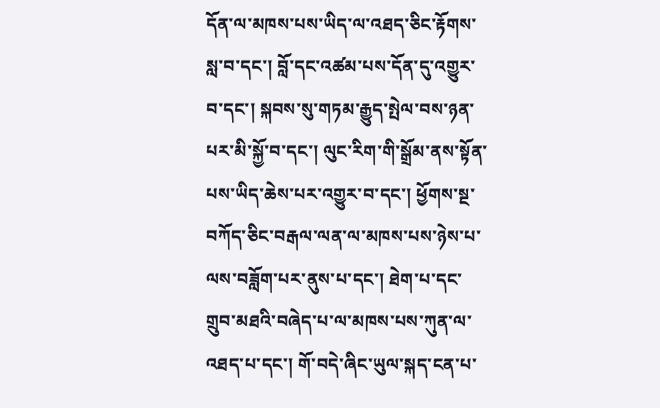དོན་ལ་མཁས་པས་ཡིད་ལ་འཐད་ཅིང་རྟོགས་སླ་བ་དང་། བློ་དང་འཚམ་པས་དོན་དུ་འགྱུར་བ་དང་། སྐབས་སུ་གཏམ་རྒྱུད་སྤེལ་བས་ཉན་པར་མི་སྐྱོ་བ་དང་། ལུང་རིག་གི་སྒྲོམ་ནས་སྟོན་པས་ཡིད་ཆེས་པར་འགྱུར་བ་དང་། ཕྱོགས་སྔ་བཀོད་ཅིང་བརྒལ་ལན་ལ་མཁས་པས་ཉེས་པ་ལས་བཟློག་པར་ནུས་པ་དང་། ཐེག་པ་དང་གྲུབ་མཐའི་བཞེད་པ་ལ་མཁས་པས་ཀུན་ལ་འཐད་པ་དང་། གོ་བདེ་ཞིང་ཡུལ་སྐད་ངན་པ་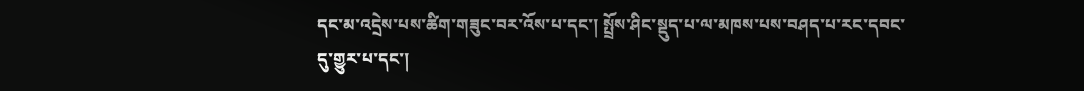དང་མ་འདྲེས་པས་ཚིག་གཟུང་བར་འོས་པ་དང་། སྤྲོས་ཤིང་སྡུད་པ་ལ་མཁས་པས་བཤད་པ་རང་དབང་དུ་གྱུར་པ་དང་།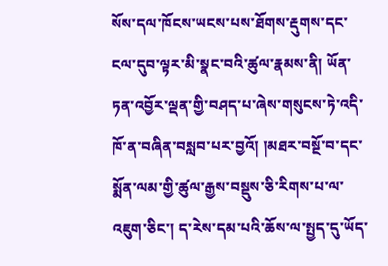སོས་དལ་ཁོངས་ཡངས་པས་ཐོགས་རྡུགས་དང་ངལ་དུབ་ལྟར་མི་སྣང་བའི་ཚུལ་རྣམས་ནི། ཡོན་ཏན་འབྱོར་ལྡན་གྱི་བཤད་པ་ཞེས་གསུངས་ཏེ་འདི་ཁོ་ན་བཞིན་བསླབ་པར་བྱའོ། །མཐར་བསྔོ་བ་དང་སྨོན་ལམ་གྱི་ཚུལ་རྒྱས་བསྡུས་ཅི་རིགས་པ་ལ་འཇུག་ཅིང་། ད་རེས་དམ་པའི་ཆོས་ལ་སྤྱད་དུ་ཡོད་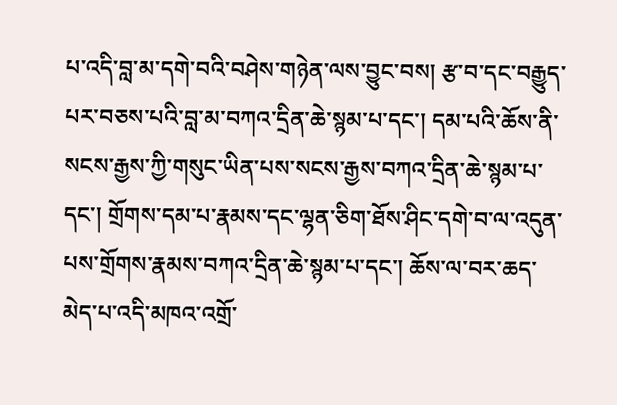པ་འདི་བླ་མ་དགེ་བའི་བཤེས་གཉེན་ལས་བྱུང་བས། རྩ་བ་དང་བརྒྱུད་པར་བཅས་པའི་བླ་མ་བཀའ་དྲིན་ཆེ་སྙམ་པ་དང་། དམ་པའི་ཆོས་ནི་སངས་རྒྱས་ཀྱི་གསུང་ཡིན་པས་སངས་རྒྱས་བཀའ་དྲིན་ཆེ་སྙམ་པ་དང་། གྲོགས་དམ་པ་རྣམས་དང་ལྷན་ཅིག་ཐོས་ཤིང་དགེ་བ་ལ་འདུན་པས་གྲོགས་རྣམས་བཀའ་དྲིན་ཆེ་སྙམ་པ་དང་། ཆོས་ལ་བར་ཆད་མེད་པ་འདི་མཁའ་འགྲོ་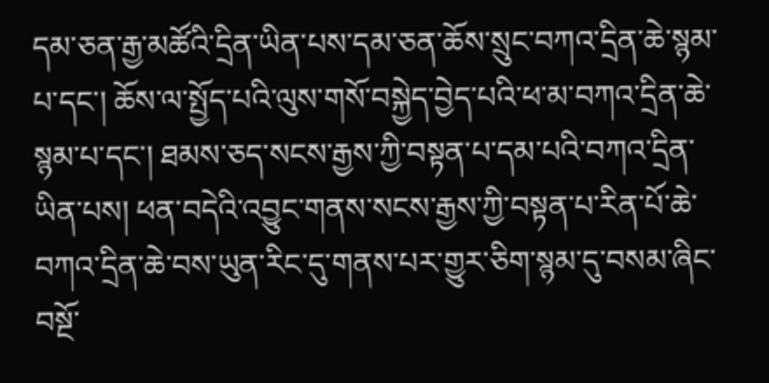དམ་ཅན་རྒྱ་མཚོའི་དྲིན་ཡིན་པས་དམ་ཅན་ཆོས་སྲུང་བཀའ་དྲིན་ཆེ་སྙམ་པ་དང་། ཆོས་ལ་སྤྱོད་པའི་ལུས་གསོ་བསྐྱེད་བྱེད་པའི་ཕ་མ་བཀའ་དྲིན་ཆེ་སྙམ་པ་དང་། ཐམས་ཅད་སངས་རྒྱས་ཀྱི་བསྟན་པ་དམ་པའི་བཀའ་དྲིན་ཡིན་པས། ཕན་བདེའི་འབྱུང་གནས་སངས་རྒྱས་ཀྱི་བསྟན་པ་རིན་པོ་ཆེ་བཀའ་དྲིན་ཆེ་བས་ཡུན་རིང་དུ་གནས་པར་གྱུར་ཅིག་སྙམ་དུ་བསམ་ཞིང་བསྔོ་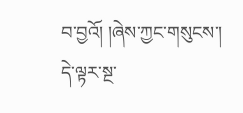བ་བྱའོ། །ཞེས་ཀྱང་གསུངས་། དེ་ལྟར་སྔ་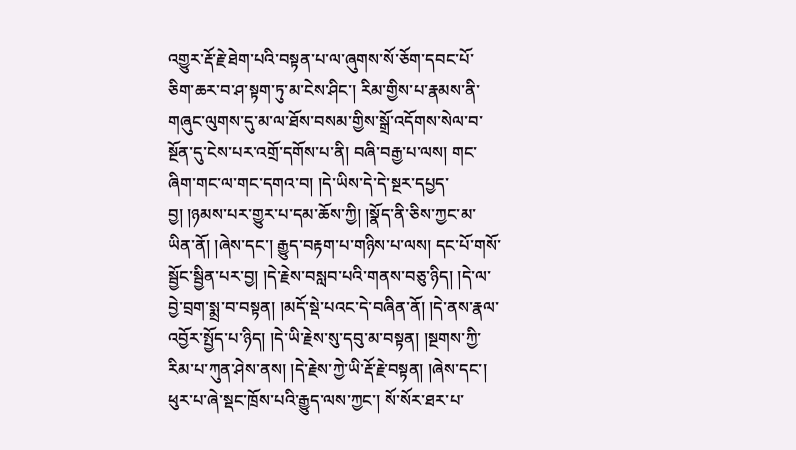འགྱུར་རྡོ་རྗེ་ཐེག་པའི་བསྟན་པ་ལ་ཞུགས་སོ་ཅོག་དབང་པོ་ཅིག་ཆར་བ་ཤ་སྟག་ཏུ་མ་ངེས་ཤིང་། རིམ་གྱིས་པ་རྣམས་ནི་གཞུང་ལུགས་དུ་མ་ལ་ཐོས་བསམ་གྱིས་སྒྲོ་འདོགས་སེལ་བ་སྔོན་དུ་ངེས་པར་འགྲོ་དགོས་པ་ནི། བཞི་བརྒྱ་པ་ལས། གང་ཞིག་གང་ལ་གང་དགའ་བ། །དེ་ཡིས་དེ་དེ་སྔར་དཔྱད་བྱ། །ཉམས་པར་གྱུར་པ་དམ་ཆོས་ཀྱི། །སྣོད་ནི་ཅིས་ཀྱང་མ་ཡིན་ནོ། །ཞེས་དང་། རྒྱུད་བརྟག་པ་གཉིས་པ་ལས། དང་པོ་གསོ་སྦྱོང་སྦྱིན་པར་བྱ། །དེ་རྗེས་བསླབ་པའི་གནས་བཅུ་ཉིད། །དེ་ལ་བྱེ་བྲག་སྨྲ་བ་བསྟན། །མདོ་སྡེ་པའང་དེ་བཞིན་ནོ། །དེ་ནས་རྣལ་འབྱོར་སྤྱོད་པ་ཉིད། །དེ་ཡི་རྗེས་སུ་དབུ་མ་བསྟན། །སྔགས་ཀྱི་རིམ་པ་ཀུན་ཤེས་ནས། །དེ་རྗེས་ཀྱེ་ཡི་རྡོ་རྗེ་བསྟན། །ཞེས་དང་། ཕུར་པ་ཞེ་སྡང་ཁྲོས་པའི་རྒྱུད་ལས་ཀྱང་། སོ་སོར་ཐར་པ་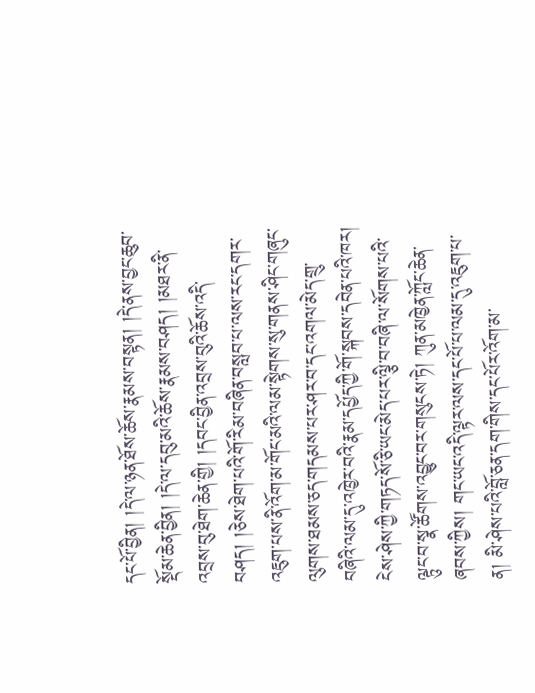དང་པོ་བྱིན། །དེ་ལ་ཉན་ཐོས་ཆོས་རྣམས་བསྟན། །དེ་ནས་བྱང་ཆུབ་སྡོམ་ཆེན་བྱིན། །དེ་ལ་དབུ་མའི་ཆོས་རྣམས་བཤད། །མཐར་ནི་འབྲས་བུ་ཐེག་ཆེན་གྱི། །དབང་བྱིན་འབྲས་བུའི་ཆོས་འདི་བཤད། །ཅེས་ཐེག་པའི་གོ་རིམ་བཞིན་བསླབ་པ་ལས་རང་དགར་འཇུག་པས་ནི་འོག་མ་གོང་མའི་ལམ་སྟེགས་སུ་གནས་ཤིང་གཞུང་ལུགས་ཐམས་ཅད་གདམས་པར་ཤར་བ་དང་འགལ་མེད་གྲུ་བཞིའི་ལམ་དུ་འཁྱེར་བའི་རྣམ་དཔྱོད་ཀྱི་གོ་སྐབས་དབེན་པའི་ཁར། ངེས་ཤེས་ཀྱི་གཏད་སོ་ཅི་ཡང་མེད་པར་ལྕི་བ་བཞི་ལ་སོགས་པའི་ལྟུང་བ་སྣ་ཚོགས་འབྱུང་བར་གསུངས་ཏེ། ཀུན་མཁྱེན་ཀློང་ཆེན་ཞབས་ཀྱིས། གང་ཡང་འདི་ལྟར་ལས་དང་པོ་པ་ལམ་དུ་འཇུག་པ་ན། མི་ཤེས་པའི་བློ་ཅན་དག་གིས་དང་པོར་འོག་མ་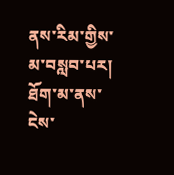ནས་རིམ་གྱིས་མ་བསླབ་པར། ཐོག་མ་ནས་ངེས་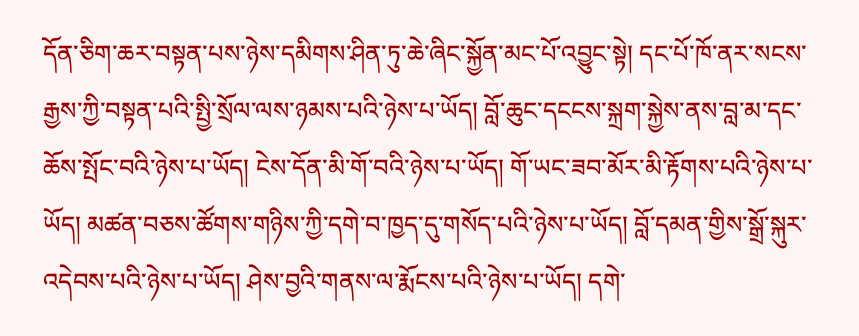དོན་ཅིག་ཆར་བསྟན་པས་ཉེས་དམིགས་ཤིན་ཏུ་ཆེ་ཞིང་སྐྱོན་མང་པོ་འབྱུང་སྟེ། དང་པོ་ཁོ་ནར་སངས་རྒྱས་ཀྱི་བསྟན་པའི་སྤྱི་སྲོལ་ལས་ཉམས་པའི་ཉེས་པ་ཡོད། བློ་ཆུང་དངངས་སྐྲག་སྐྱེས་ནས་བླ་མ་དང་ཆོས་སྤོང་བའི་ཉེས་པ་ཡོད། ངེས་དོན་མི་གོ་བའི་ཉེས་པ་ཡོད། གོ་ཡང་ཟབ་མོར་མི་རྟོགས་པའི་ཉེས་པ་ཡོད། མཚན་བཅས་ཚོགས་གཉིས་ཀྱི་དགེ་བ་ཁྱད་དུ་གསོད་པའི་ཉེས་པ་ཡོད། བློ་དམན་གྱིས་སྒྲོ་སྐུར་འདེབས་པའི་ཉེས་པ་ཡོད། ཤེས་བྱའི་གནས་ལ་རྨོངས་པའི་ཉེས་པ་ཡོད། དགེ་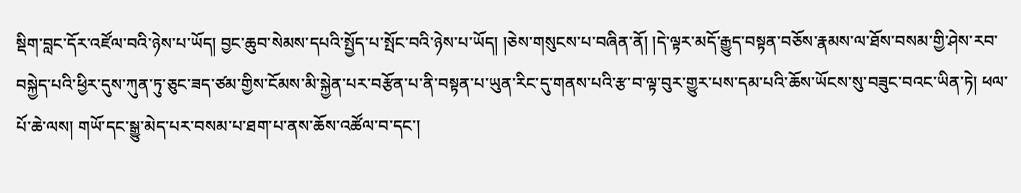སྡིག་བླང་དོར་འཛོལ་བའི་ཉེས་པ་ཡོད། བྱང་ཆུབ་སེམས་དཔའི་སྤྱོད་པ་སྤོང་བའི་ཉེས་པ་ཡོད། །ཅེས་གསུངས་པ་བཞིན་ནོ། །དེ་ལྟར་མདོ་རྒྱུད་བསྟན་བཅོས་རྣམས་ལ་ཐོས་བསམ་གྱི་ཤེས་རབ་བསྐྱེད་པའི་ཕྱིར་དུས་ཀུན་ཏུ་ཅུང་ཟད་ཙམ་གྱིས་ངོམས་མི་སྐྱེན་པར་བརྩོན་པ་ནི་བསྟན་པ་ཡུན་རིང་དུ་གནས་པའི་རྩ་བ་ལྟ་བུར་གྱུར་པས་དམ་པའི་ཆོས་ཡོངས་སུ་བཟུང་བའང་ཡིན་ཏེ། ཕལ་པོ་ཆེ་ལས། གཡོ་དང་སྒྱུ་མེད་པར་བསམ་པ་ཐག་པ་ནས་ཆོས་འཚོལ་བ་དང་།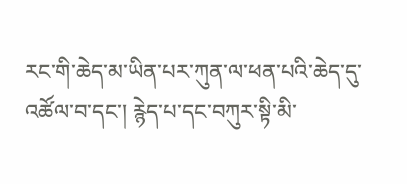རང་གི་ཆེད་མ་ཡིན་པར་ཀུན་ལ་ཕན་པའི་ཆེད་དུ་འཚོལ་བ་དང་། རྙེད་པ་དང་བཀུར་སྟི་མི་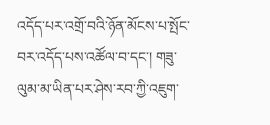འདོད་པར་འགྲོ་བའི་ཉོན་མོངས་པ་སྤོང་བར་འདོད་པས་འཚོལ་བ་དང་། གཟུ་ལུམ་མ་ཡིན་པར་ཤེས་རབ་ཀྱི་འཇུག་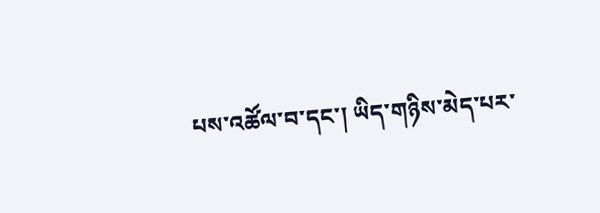པས་འཚོལ་བ་དང་། ཡིད་གཉིས་མེད་པར་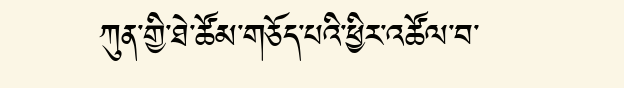ཀུན་གྱི་ཐེ་ཚོམ་གཅོད་པའི་ཕྱིར་འཚོལ་བ་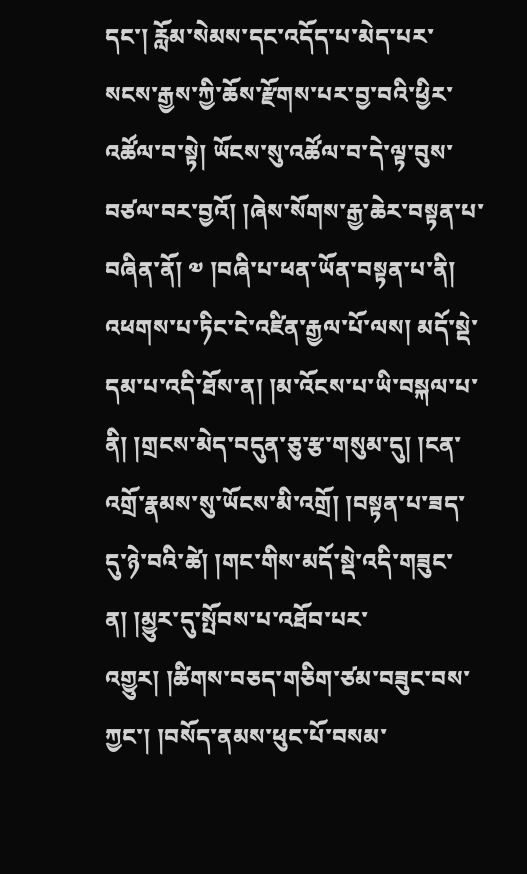དང་། རློམ་སེམས་དང་འདོད་པ་མེད་པར་སངས་རྒྱས་ཀྱི་ཆོས་རྫོགས་པར་བྱ་བའི་ཕྱིར་འཚོལ་བ་སྟེ། ཡོངས་སུ་འཚོལ་བ་དེ་ལྟ་བུས་བཙལ་བར་བྱའོ། །ཞེས་སོགས་རྒྱ་ཆེར་བསྟན་པ་བཞིན་ནོ། ༧ །བཞི་པ་ཕན་ཡོན་བསྟན་པ་ནི། འཕགས་པ་ཏིང་ངེ་འཛིན་རྒྱལ་པོ་ལས། མདོ་སྡེ་དམ་པ་འདི་ཐོས་ན། །མ་འོངས་པ་ཡི་བསྐལ་པ་ནི། །གྲངས་མེད་བདུན་ཅུ་རྩ་གསུམ་དུ། །ངན་འགྲོ་རྣམས་སུ་ཡོངས་མི་འགྲོ། །བསྟན་པ་ཟད་དུ་ཉེ་བའི་ཚེ། །གང་གིས་མདོ་སྡེ་འདི་གཟུང་ན། །མྱུར་དུ་སྤོབས་པ་འཐོབ་པར་འགྱུར། །ཚིགས་བཅད་གཅིག་ཙམ་བཟུང་བས་ཀྱང་། །བསོད་ནམས་ཕུང་པོ་བསམ་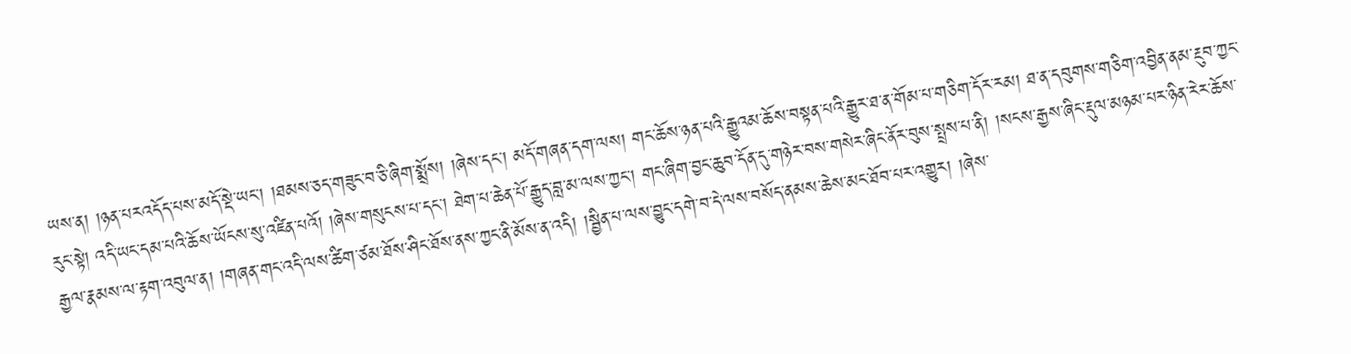ཡས་ན། །ཉན་པརའདོད་པས་མདོ་སྡེ་ཡང་། །ཐམས་ཅད་གཟུང་བ་ཅི་ཞིག་སྨྲོས། །ཞེས་དང་། མདོ་གཞན་དག་ལས། གང་ཆོས་ཉན་པའི་རྒྱུའམ་ཆོས་བསྟན་པའི་རྒྱུར་ཐ་ན་གོམ་པ་གཅིག་དོར་རམ། ཐ་ན་དབུགས་གཅིག་འབྱིན་ནམ་རྔུབ་ཀྱང་རུང་སྟེ། འདི་ཡང་དམ་པའི་ཆོས་ཡོངས་སུ་འཛིན་པའོ། །ཞེས་གསུངས་པ་དང་། ཐེག་པ་ཆེན་པོ་རྒྱུད་བླ་མ་ལས་ཀྱང་། གང་ཞིག་བྱང་ཆུབ་དོན་དུ་གཉེར་བས་གསེར་ཞིང་ནོར་བུས་སྤྲས་པ་ནི། །སངས་རྒྱས་ཞིང་རྡུལ་མཉམ་པར་ཉིན་རེར་ཆོས་རྒྱལ་རྣམས་ལ་རྟག་འབུལ་ན། །གཞན་གང་འདི་ལས་ཚིག་ཙམ་ཐོས་ཤིང་ཐོས་ནས་ཀྱང་ནི་མོས་ན་འདི། །སྦྱིན་པ་ལས་བྱུང་དགེ་བ་དེ་ལས་བསོད་ནམས་ཆེས་མང་ཐོབ་པར་འགྱུར། །ཞེས་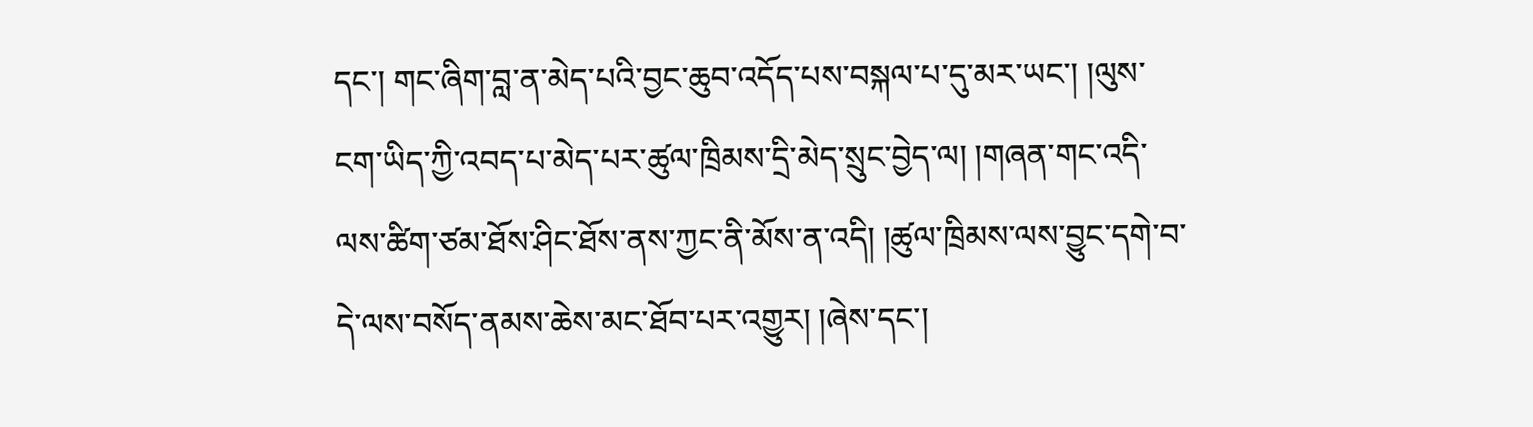དང་། གང་ཞིག་བླ་ན་མེད་པའི་བྱང་ཆུབ་འདོད་པས་བསྐལ་པ་དུ་མར་ཡང་། །ལུས་ངག་ཡིད་ཀྱི་འབད་པ་མེད་པར་ཚུལ་ཁྲིམས་དྲི་མེད་སྲུང་བྱེད་ལ། །གཞན་གང་འདི་ལས་ཚིག་ཙམ་ཐོས་ཤིང་ཐོས་ནས་ཀྱང་ནི་མོས་ན་འདི། །ཚུལ་ཁྲིམས་ལས་བྱུང་དགེ་བ་དེ་ལས་བསོད་ནམས་ཆེས་མང་ཐོབ་པར་འགྱུར། །ཞེས་དང་།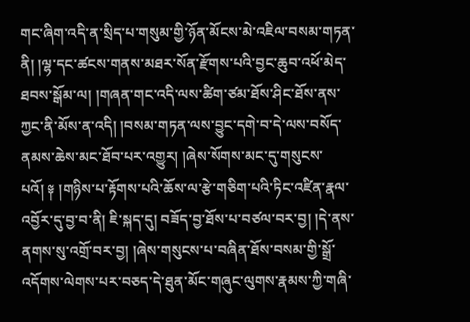གང་ཞིག་འདི་ན་སྲིད་པ་གསུམ་གྱི་ཉོན་མོངས་མེ་འཇིལ་བསམ་གཏན་ནི། །ལྷ་དང་ཚངས་གནས་མཐར་སོན་རྫོགས་པའི་བྱང་ཆུབ་འཕོ་མེད་ཐབས་སྒོམ་ལ། །གཞན་གང་འདི་ལས་ཚིག་ཙམ་ཐོས་ཤིང་ཐོས་ནས་ཀྱང་ནི་མོས་ན་འདི། །བསམ་གཏན་ལས་བྱུང་དགེ་བ་དེ་ལས་བསོད་ནམས་ཆེས་མང་ཐོབ་པར་འགྱུར། །ཞེས་སོགས་མང་དུ་གསུངས་པའོ། ༈ །གཉིས་པ་རྟོགས་པའི་ཆོས་ལ་རྩེ་གཅིག་པའི་ཏིང་འཛིན་རྣལ་འབྱོར་དུ་བྱ་བ་ནི། ཇི་སྐད་དུ། བཟོད་བྱ་ཐོས་པ་བཙལ་བར་བྱ། །དེ་ནས་ནགས་སུ་འགྲོ་བར་བྱ། །ཞེས་གསུངས་པ་བཞིན་ཐོས་བསམ་གྱི་སྒྲོ་འདོགས་ལེགས་པར་བཅད་དེ་ཐུན་མོང་གཞུང་ལུགས་རྣམས་ཀྱི་གཞི་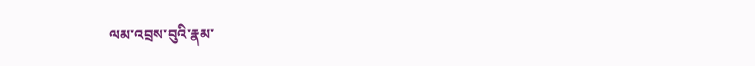ལམ་འབྲས་བུའི་རྣམ་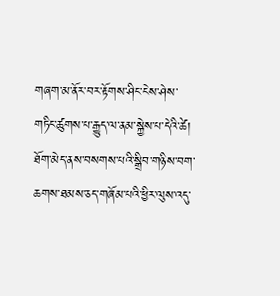གཞག་མ་ནོར་བར་རྟོགས་ཤིང་ངེས་ཤེས་གཏིང་ཚུགས་པ་རྒྱུད་ལ་ནམ་སྐྱེས་པ་དེའི་ཚེ། ཐོག་མེད་ནས་བསགས་པའི་སྒྲིབ་གཉིས་བག་ཆགས་ཐམས་ཅད་གཞོམ་པའི་ཕྱིར་ལུས་འདུ་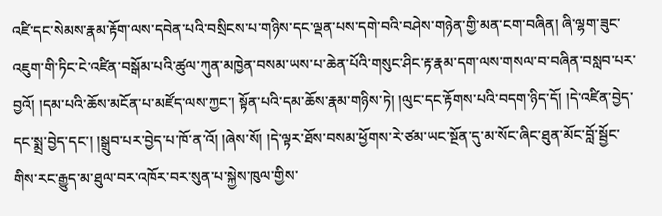འཛི་དང་སེམས་རྣམ་རྟོག་ལས་དབེན་པའི་བསྲིངས་པ་གཉིས་དང་ལྡན་པས་དགེ་བའི་བཤེས་གཉེན་གྱི་མན་ངག་བཞིན། ཞི་ལྷག་ཟུང་འཇུག་གི་ཏིང་ངེ་འཛིན་བསྒོམ་པའི་ཚུལ་ཀུན་མཁྱེན་བསམ་ཡས་པ་ཆེན་པོའི་གསུང་ཤིང་རྟ་རྣམ་དག་ལས་གསལ་བ་བཞིན་བསླབ་པར་བྱའོ། །དམ་པའི་ཆོས་མངོན་པ་མཛོད་ལས་ཀྱང་། སྟོན་པའི་དམ་ཆོས་རྣམ་གཉིས་ཏེ། །ལུང་དང་རྟོགས་པའི་བདག་ཉིད་དོ། །དེ་འཛིན་བྱེད་དང་སྨྲ་བྱེད་དང་། །སྒྲུབ་པར་བྱེད་པ་ཁོ་ན་འོ། །ཞེས་སོ། །དེ་ལྟར་ཐོས་བསམ་ཕྱོགས་རེ་ཙམ་ཡང་སྔོན་དུ་མ་སོང་ཞིང་ཐུན་མོང་བློ་སྦྱོང་གིས་རང་རྒྱུད་མ་ཐུལ་བར་འཁོར་བར་སུན་པ་སྐྱེས་ཁུལ་གྱིས་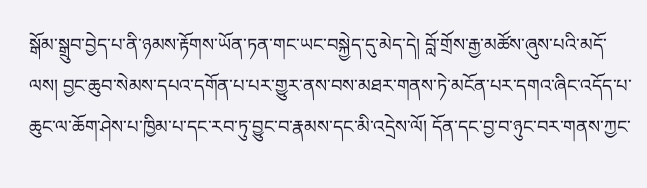སྒོམ་སྒྲུབ་བྱེད་པ་ནི་ཉམས་རྟོགས་ཡོན་ཏན་གང་ཡང་བསྐྱེད་དུ་མེད་དེ། བློ་གྲོས་རྒྱ་མཚོས་ཞུས་པའི་མདོ་ལས། བྱང་ཆུབ་སེམས་དཔའ་དགོན་པ་པར་གྱུར་ནས་བས་མཐར་གནས་ཏེ་མངོན་པར་དགའ་ཞིང་འདོད་པ་ཆུང་ལ་ཆོག་ཤེས་པ་ཁྱིམ་པ་དང་རབ་ཏུ་བྱུང་བ་རྣམས་དང་མི་འདྲེས་ལོ། དོན་དང་བྱ་བ་ཉུང་བར་གནས་ཀྱང་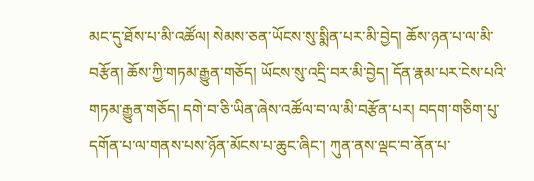མང་དུ་ཐོས་པ་མི་འཚོལ། སེམས་ཅན་ཡོངས་སུ་སྨིན་པར་མི་བྱེད། ཆོས་ཉན་པ་ལ་མི་བརྩོན། ཆོས་ཀྱི་གཏམ་རྒྱུན་གཅོད། ཡོངས་སུ་འདྲི་བར་མི་བྱེད། དོན་རྣམ་པར་ངེས་པའི་གཏམ་རྒྱུན་གཅོད། དགེ་བ་ཅི་ཡིན་ཞེས་འཚོལ་བ་ལ་མི་བརྩོན་པར། བདག་གཅིག་པུ་དགོན་པ་ལ་གནས་པས་ཉོན་མོངས་པ་ཆུང་ཞིང་། ཀུན་ནས་ལྡང་བ་ནོན་པ་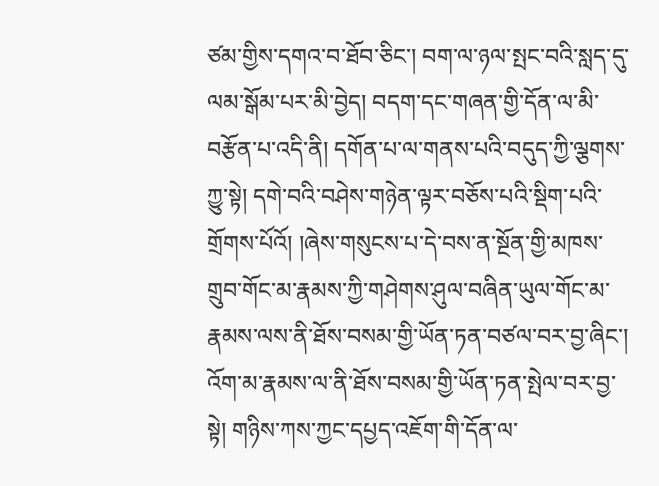ཙམ་གྱིས་དགའ་བ་ཐོབ་ཅིང་། བག་ལ་ཉལ་སྤང་བའི་སླད་དུ་ལམ་སྒོམ་པར་མི་བྱེད། བདག་དང་གཞན་གྱི་དོན་ལ་མི་བརྩོན་པ་འདི་ནི། དགོན་པ་ལ་གནས་པའི་བདུད་ཀྱི་ལྕགས་ཀྱུ་སྟེ། དགེ་བའི་བཤེས་གཉེན་ལྟར་བཅོས་པའི་སྡིག་པའི་གྲོགས་པོའོ། །ཞེས་གསུངས་པ་དེ་བས་ན་སྔོན་གྱི་མཁས་གྲུབ་གོང་མ་རྣམས་ཀྱི་གཤེགས་ཤུལ་བཞིན་ཡུལ་གོང་མ་རྣམས་ལས་ནི་ཐོས་བསམ་གྱི་ཡོན་ཏན་བཙལ་བར་བྱ་ཞིང་། འོག་མ་རྣམས་ལ་ནི་ཐོས་བསམ་གྱི་ཡོན་ཏན་སྤེལ་བར་བྱ་སྟེ། གཉིས་ཀས་ཀྱང་དཔྱད་འཇོག་གི་དོན་ལ་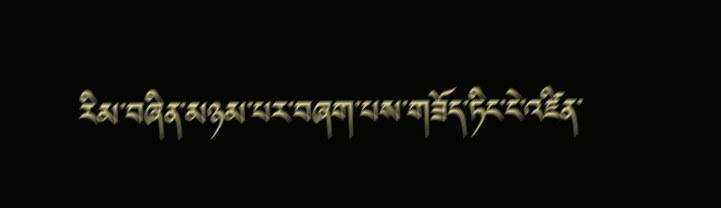རིམ་བཞིན་མཉམ་པར་བཞག་པས་གཟོད་ཏིང་ངེ་འཛིན་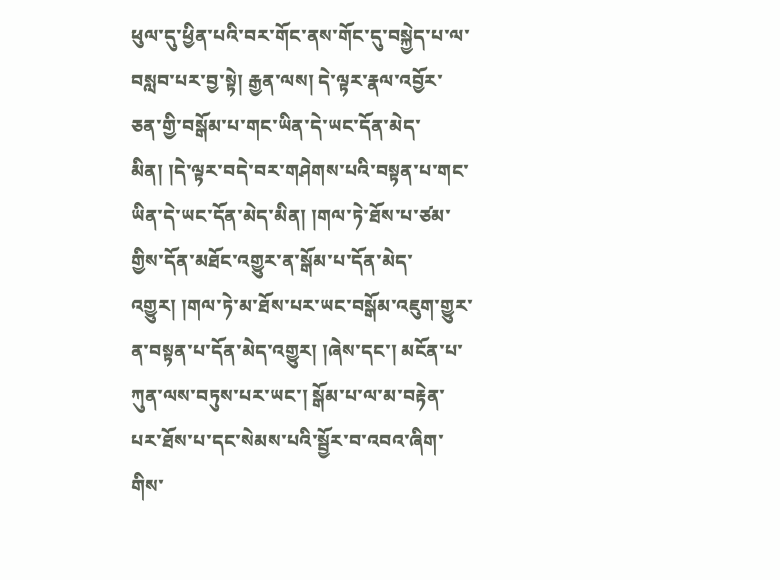ཕུལ་དུ་ཕྱིན་པའི་བར་གོང་ནས་གོང་དུ་བསྐྱེད་པ་ལ་བསླབ་པར་བྱ་སྟེ། རྒྱན་ལས། དེ་ལྟར་རྣལ་འབྱོར་ཅན་གྱི་བསྒོམ་པ་གང་ཡིན་དེ་ཡང་དོན་མེད་མིན། །དེ་ལྟར་བདེ་བར་གཤེགས་པའི་བསྟན་པ་གང་ཡིན་དེ་ཡང་དོན་མེད་མིན། །གལ་ཏེ་ཐོས་པ་ཙམ་གྱིས་དོན་མཐོང་འགྱུར་ན་སྒོམ་པ་དོན་མེད་འགྱུར། །གལ་ཏེ་མ་ཐོས་པར་ཡང་བསྒོམ་འཇུག་གྱུར་ན་བསྟན་པ་དོན་མེད་འགྱུར། །ཞེས་དང་། མངོན་པ་ཀུན་ལས་བཏུས་པར་ཡང་། སྒོམ་པ་ལ་མ་བརྟེན་པར་ཐོས་པ་དང་སེམས་པའི་སྦྱོར་བ་འབའ་ཞིག་གིས་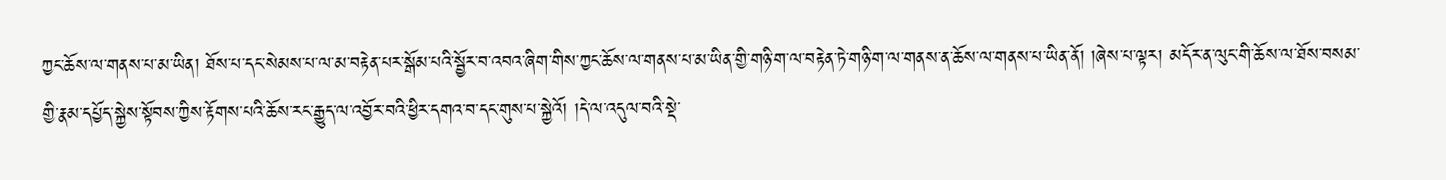ཀྱང་ཆོས་ལ་གནས་པ་མ་ཡིན། ཐོས་པ་དང་སེམས་པ་ལ་མ་བརྟེན་པར་སྒོམ་པའི་སྦྱོར་བ་འབའ་ཞིག་གིས་ཀྱང་ཆོས་ལ་གནས་པ་མ་ཡིན་གྱི་གཉི་ག་ལ་བརྟེན་ཏེ་གཉི་ག་ལ་གནས་ན་ཆོས་ལ་གནས་པ་ཡིན་ནོ། །ཞེས་པ་ལྟར། མདོར་ན་ལུང་གི་ཆོས་ལ་ཐོས་བསམ་གྱི་རྣམ་དཔྱོད་སྐྱེས་སྟོབས་ཀྱིས་རྟོགས་པའི་ཆོས་རང་རྒྱུད་ལ་འབྱོར་བའི་ཕྱིར་དགའ་བ་དང་གུས་པ་སྐྱེའོ། །དེ་ལ་འདུལ་བའི་སྡེ་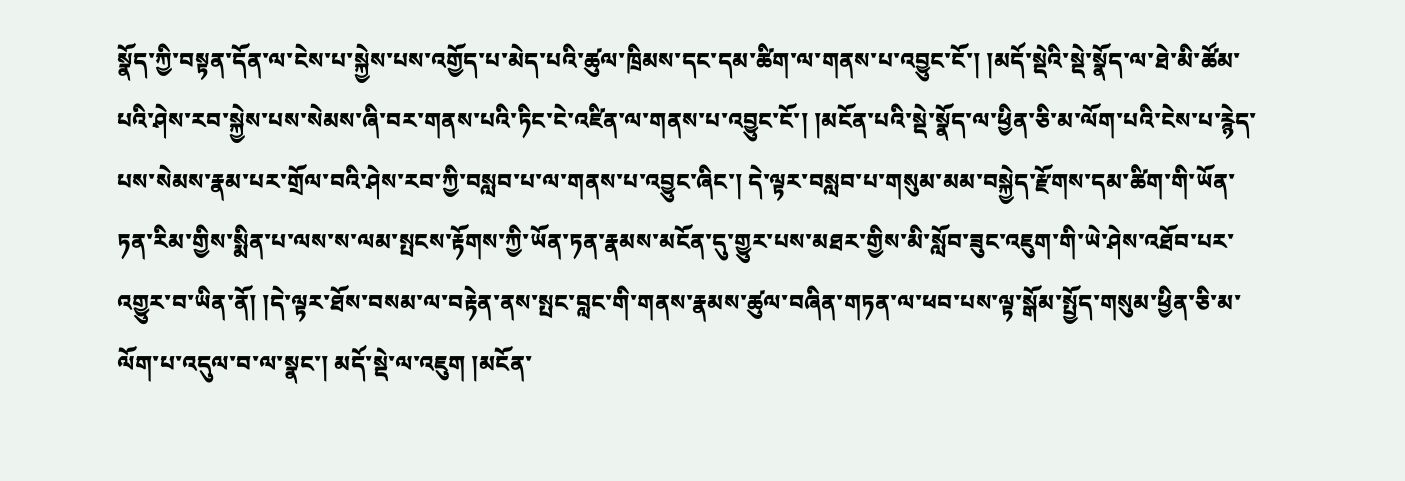སྣོད་ཀྱི་བསྟན་དོན་ལ་ངེས་པ་སྐྱེས་པས་འགྱོད་པ་མེད་པའི་ཚུལ་ཁྲིམས་དང་དམ་ཚིག་ལ་གནས་པ་འབྱུང་ངོ་། །མདོ་སྡེའི་སྡེ་སྣོད་ལ་ཐེ་མི་ཚོམ་པའི་ཤེས་རབ་སྐྱེས་པས་སེམས་ཞི་བར་གནས་པའི་ཏིང་ངེ་འཛིན་ལ་གནས་པ་འབྱུང་ངོ་། །མངོན་པའི་སྡེ་སྣོད་ལ་ཕྱིན་ཅི་མ་ལོག་པའི་ངེས་པ་རྙེད་པས་སེམས་རྣམ་པར་གྲོལ་བའི་ཤེས་རབ་ཀྱི་བསླབ་པ་ལ་གནས་པ་འབྱུང་ཞིང་། དེ་ལྟར་བསླབ་པ་གསུམ་མམ་བསྐྱེད་རྫོགས་དམ་ཚིག་གི་ཡོན་ཏན་རིམ་གྱིས་སྨིན་པ་ལས་ས་ལམ་སྤངས་རྟོགས་ཀྱི་ཡོན་ཏན་རྣམས་མངོན་དུ་གྱུར་པས་མཐར་གྱིས་མི་སློབ་ཟུང་འཇུག་གི་ཡེ་ཤེས་འཐོབ་པར་འགྱུར་བ་ཡིན་ནོ། །དེ་ལྟར་ཐོས་བསམ་ལ་བརྟེན་ནས་སྤང་བླང་གི་གནས་རྣམས་ཚུལ་བཞིན་གཏན་ལ་ཕབ་པས་ལྟ་སྒོམ་སྤྱོད་གསུམ་ཕྱིན་ཅི་མ་ལོག་པ་འདུལ་བ་ལ་སྣང་། མདོ་སྡེ་ལ་འཇུག །མངོན་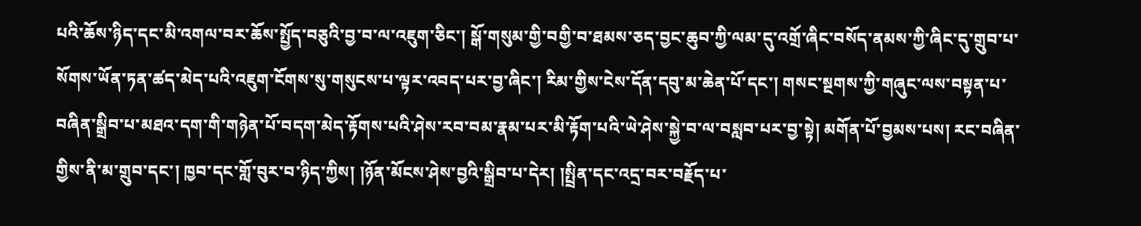པའི་ཆོས་ཉིད་དང་མི་འགལ་བར་ཆོས་སྤྱོད་བཅུའི་བྱ་བ་ལ་འཇུག་ཅིང་། སྒོ་གསུམ་གྱི་བགྱི་བ་ཐམས་ཅད་བྱང་ཆུབ་ཀྱི་ལམ་དུ་འགྲོ་ཞིང་བསོད་ནམས་ཀྱི་ཞིང་དུ་གྲུབ་པ་སོགས་ཡོན་ཏན་ཚད་མེད་པའི་འཇུག་ངོགས་སུ་གསུངས་པ་ལྟར་འབད་པར་བྱ་ཞིང་། རིམ་གྱིས་ངེས་དོན་དབུ་མ་ཆེན་པོ་དང་། གསང་སྔགས་ཀྱི་གཞུང་ལས་བསྟན་པ་བཞིན་སྒྲིབ་པ་མཐའ་དག་གི་གཉེན་པོ་བདག་མེད་རྟོགས་པའི་ཤེས་རབ་བམ་རྣམ་པར་མི་རྟོག་པའི་ཡེ་ཤེས་སྐྱེ་བ་ལ་བསླབ་པར་བྱ་སྟེ། མགོན་པོ་བྱམས་པས། རང་བཞིན་གྱིས་ནི་མ་གྲུབ་དང་། ཁྱབ་དང་གློ་བུར་བ་ཉིད་ཀྱིས། །ཉོན་མོངས་ཤེས་བྱའི་སྒྲིབ་པ་དེར། །སྤྲིན་དང་འདྲ་བར་བརྗོད་པ་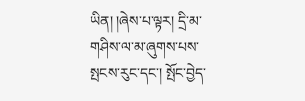ཡིན། །ཞེས་པ་ལྟར། དྲི་མ་གཤིས་ལ་མ་ཞུགས་པས་སྤངས་རུང་དང་། སྤོང་བྱེད་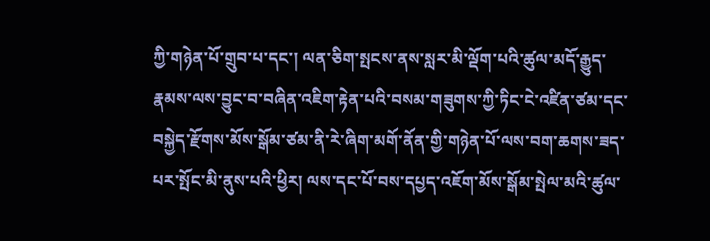ཀྱི་གཉེན་པོ་གྲུབ་པ་དང་། ལན་ཅིག་སྤངས་ནས་སླར་མི་ལྡོག་པའི་ཚུལ་མདོ་རྒྱུད་རྣམས་ལས་བྱུང་བ་བཞིན་འཇིག་རྟེན་པའི་བསམ་གཟུགས་ཀྱི་ཏིང་ངེ་འཛིན་ཙམ་དང་བསྐྱེད་རྫོགས་མོས་སྒོམ་ཙམ་ནི་རེ་ཞིག་མགོ་ནོན་གྱི་གཉེན་པོ་ལས་བག་ཆགས་ཟད་པར་སྤོང་མི་ནུས་པའི་ཕྱིར། ལས་དང་པོ་བས་དཔྱད་འཇོག་མོས་སྒོམ་སྤེལ་མའི་ཚུལ་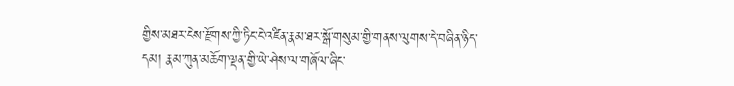གྱིས་མཐར་ངེས་རྫོགས་ཀྱི་ཏིང་ངེ་འཛིན་རྣམ་ཐར་སྒོ་གསུམ་གྱི་གནས་ལུགས་དེ་བཞིན་ཉིད་དམ། རྣམ་ཀུན་མཆོག་ལྡན་གྱི་ཡེ་ཤེས་ལ་གཞོལ་ཞིང་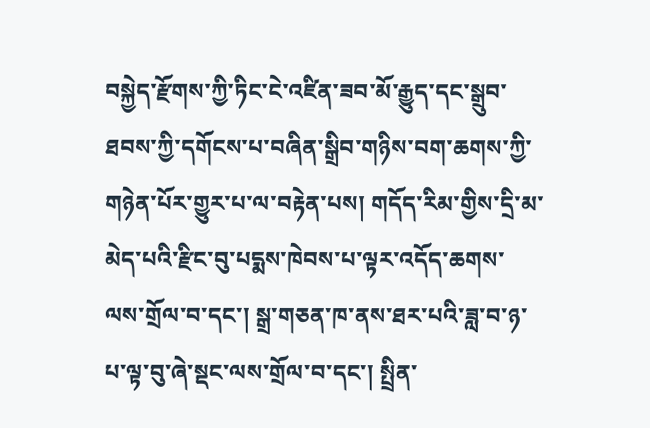བསྐྱེད་རྫོགས་ཀྱི་ཏིང་ངེ་འཛིན་ཟབ་མོ་རྒྱུད་དང་སྒྲུབ་ཐབས་ཀྱི་དགོངས་པ་བཞིན་སྒྲིབ་གཉིས་བག་ཆགས་ཀྱི་གཉེན་པོར་གྱུར་པ་ལ་བརྟེན་པས། གདོད་རིམ་གྱིས་དྲི་མ་མེད་པའི་རྫིང་བུ་པདྨས་ཁེབས་པ་ལྟར་འདོད་ཆགས་ལས་གྲོལ་བ་དང་། སྒྲ་གཅན་ཁ་ནས་ཐར་པའི་ཟླ་བ་ཉ་པ་ལྟ་བུ་ཞེ་སྡང་ལས་གྲོལ་བ་དང་། སྤྲིན་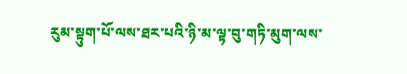རུམ་སྟུག་པོ་ལས་ཐར་པའི་ཉི་མ་ལྟ་བུ་གཏི་མུག་ལས་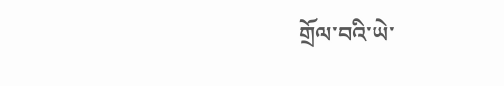གྲོལ་བའི་ཡེ་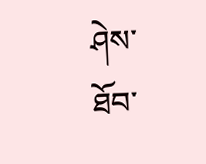ཤེས་ཐོབ་